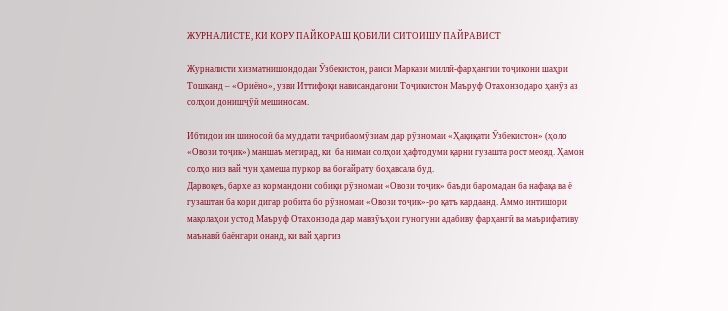ЖУРНАЛИСТЕ, КИ КОРУ ПАЙКОРАШ ҚОБИЛИ СИТОИШУ ПАЙРАВИСТ

Журналисти хизматнишондодаи Ӯзбекистон, раиси Маркази миллӣ-фарҳангии тоҷикони шаҳри Тошканд – «Ориёно», узви Иттифоқи нависандагони Тоҷикистон Маъруф Отахонзодаро ҳанӯз аз солҳои донишҷӯӣ мешиносам.

Ибтидои ин шиносоӣ ба муддати таҷрибаомӯзиам дар рӯзномаи «Ҳақиқати Ӯзбекистон» (ҳоло «Овози тоҷик») маншаъ мегирад, ки  ба нимаи солҳои ҳафтодуми қарни гузашта рост меояд. Ҳамон солҳо низ вай чун ҳамеша пуркор ва боғайрату боҳавсала буд.
Дарвоқеъ, бархе аз кормандони собиқи рӯзномаи «Овози тоҷик» баъди баромадан ба нафақа ва ё гузаштан ба кори дигар робита бо рӯзномаи «Овози тоҷик»-ро қатъ кардаанд. Аммо интишори мақолаҳои устод Маъруф Отахонзода дар мавзӯъҳои гуногуни адабиву фарҳангӣ ва маърифативу маънавӣ баёнгари онанд, ки вай ҳаргиз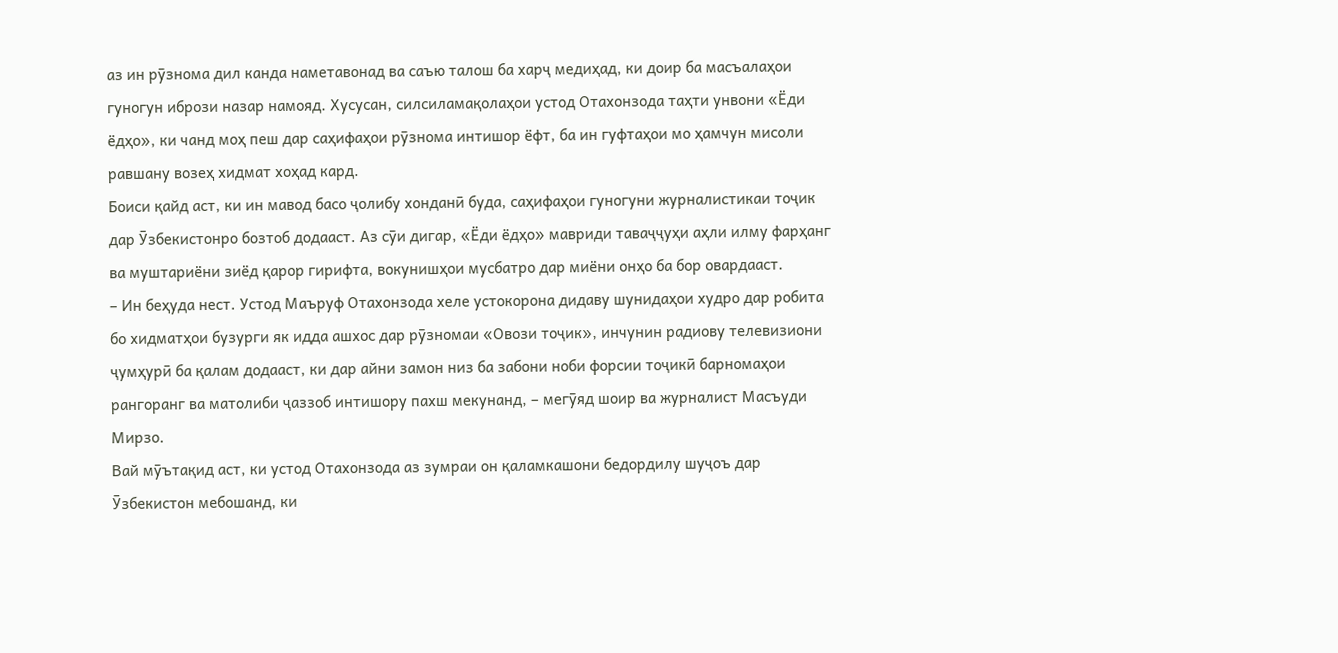аз ин рӯзнома дил канда наметавонад ва саъю талош ба харҷ медиҳад, ки доир ба масъалаҳои гуногун ибрози назар намояд. Хусусан, силсиламақолаҳои устод Отахонзода таҳти унвони «Ёди ёдҳо», ки чанд моҳ пеш дар саҳифаҳои рӯзнома интишор ёфт, ба ин гуфтаҳои мо ҳамчун мисоли равшану возеҳ хидмат хоҳад кард.
Боиси қайд аст, ки ин мавод басо ҷолибу хонданӣ буда, саҳифаҳои гуногуни журналистикаи тоҷик дар Ӯзбекистонро бозтоб додааст. Аз сӯи дигар, «Ёди ёдҳо» мавриди таваҷҷуҳи аҳли илму фарҳанг ва муштариёни зиёд қарор гирифта, вокунишҳои мусбатро дар миёни онҳо ба бор овардааст.
– Ин беҳуда нест. Устод Маъруф Отахонзода хеле устокорона дидаву шунидаҳои худро дар робита бо хидматҳои бузурги як идда ашхос дар рӯзномаи «Овози тоҷик», инчунин радиову телевизиони ҷумҳурӣ ба қалам додааст, ки дар айни замон низ ба забони ноби форсии тоҷикӣ барномаҳои рангоранг ва матолиби ҷаззоб интишору пахш мекунанд, – мегӯяд шоир ва журналист Масъуди Мирзо.
Вай мӯътақид аст, ки устод Отахонзода аз зумраи он қаламкашони бедордилу шуҷоъ дар Ӯзбекистон мебошанд, ки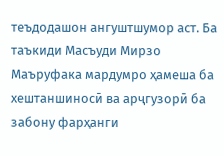теъдодашон ангуштшумор аст. Ба таъкиди Масъуди Мирзо Маъруфака мардумро ҳамеша ба хештаншиносӣ ва арҷгузорӣ ба забону фарҳанги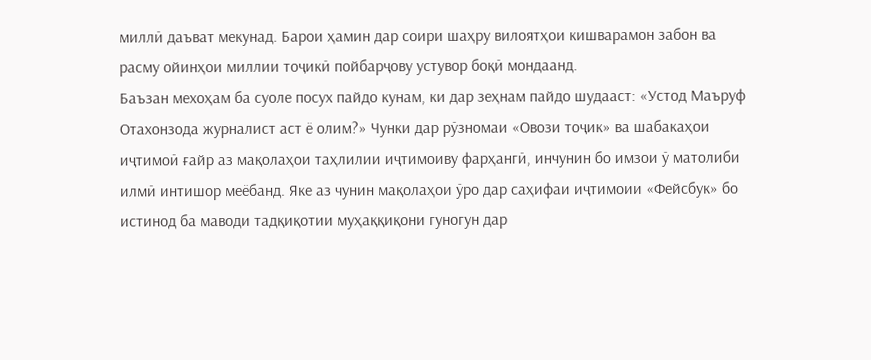миллӣ даъват мекунад. Барои ҳамин дар соири шаҳру вилоятҳои кишварамон забон ва расму ойинҳои миллии тоҷикӣ пойбарҷову устувор боқӣ мондаанд.
Баъзан мехоҳам ба суоле посух пайдо кунам, ки дар зеҳнам пайдо шудааст: «Устод Маъруф Отахонзода журналист аст ё олим?» Чунки дар рӯзномаи «Овози тоҷик» ва шабакаҳои иҷтимоӣ ғайр аз мақолаҳои таҳлилии иҷтимоиву фарҳангӣ, инчунин бо имзои ӯ матолиби илмӣ интишор меёбанд. Яке аз чунин мақолаҳои ӯро дар саҳифаи иҷтимоии «Фейсбук» бо истинод ба маводи тадқиқотии муҳаққиқони гуногун дар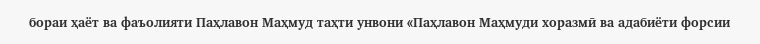бораи ҳаёт ва фаъолияти Паҳлавон Маҳмуд таҳти унвони «Паҳлавон Маҳмуди хоразмӣ ва адабиёти форсии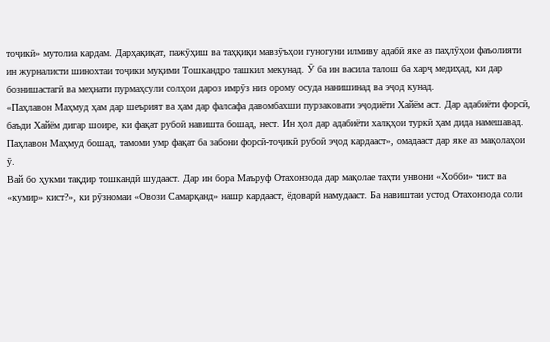тоҷикӣ» мутолиа кардам. Дарҳақиқат, пажӯҳиш ва таҳқиқи мавзӯъҳои гуногуни илмиву адабӣ яке аз паҳлӯҳои фаъолияти ин журналисти шинохтаи тоҷики муқими Тошкандро ташкил мекунад. Ӯ ба ин васила талош ба харҷ медиҳад, ки дар бознишастагӣ ва меҳнати пурмаҳсули солҳои дароз имрӯз низ орому осуда нанишинад ва эҷод кунад.
«Паҳлавон Маҳмуд ҳам дар шеърият ва ҳам дар фалсафа давомбахши пурзаковати эҷодиёти Хайём аст. Дар адабиёти форсӣ, баъди Хайём дигар шоире, ки фақат рубоӣ навишта бошад, нест. Ин ҳол дар адабиёти халқҳои туркӣ ҳам дида намешавад. Паҳлавон Маҳмуд бошад, тамоми умр фақат ба забони форсӣ-тоҷикӣ рубоӣ эҷод кардааст», омадааст дар яке аз мақолаҳои ӯ.
Вай бо ҳукми тақдир тошкандӣ шудааст. Дар ин бора Маъруф Отахонзода дар мақолае таҳти унвони «Хобби» чист ва «кумир» кист?», ки рӯзномаи «Овози Самарқанд» нашр кардааст, ёдоварӣ намудааст. Ба навиштаи устод Отахонзода соли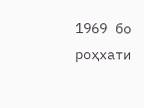1969 бо роҳхати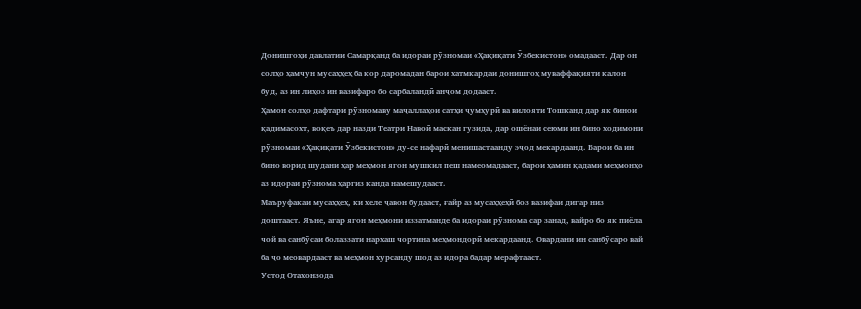Донишгоҳи давлатии Самарқанд ба идораи рӯзномаи «Ҳақиқати Ӯзбекистон» омадааст. Дар он солҳо ҳамчун мусаҳҳеҳ ба кор даромадан барои хатмкардаи донишгоҳ муваффақияти калон буд, аз ин лиҳоз ин вазифаро бо сарбаландӣ анҷом додааст.
Ҳамон солҳо дафтари рӯзномаву маҷаллаҳои сатҳи ҷумҳурӣ ва вилояти Тошканд дар як бинои қадимасохт, воқеъ дар назди Театри Навоӣ маскан гузида, дар ошёнаи сеюми ин бино ходимони рӯзномаи «Ҳақиқати Ӯзбекистон» ду-се нафарӣ менишастаанду эҷод мекардаанд. Барои ба ин бино ворид шудани ҳар меҳмон ягон мушкил пеш намеомадааст, барои ҳамин қадами меҳмонҳо аз идораи рӯзнома ҳаргиз канда намешудааст.
Маъруфакаи мусаҳҳеҳ, ки хеле ҷавон будааст, ғайр аз мусаҳҳеҳӣ боз вазифаи дигар низ доштааст. Яъне, агар ягон меҳмони иззатманде ба идораи рӯзнома сар занад, вайро бо як пиёла чой ва санбӯсаи болаззати нархаш чортина меҳмондорӣ мекардаанд. Овардани ин санбӯсаро вай ба ҷо меовардааст ва меҳмон хурсанду шод аз идора бадар мерафтааст.
Устод Отахонзода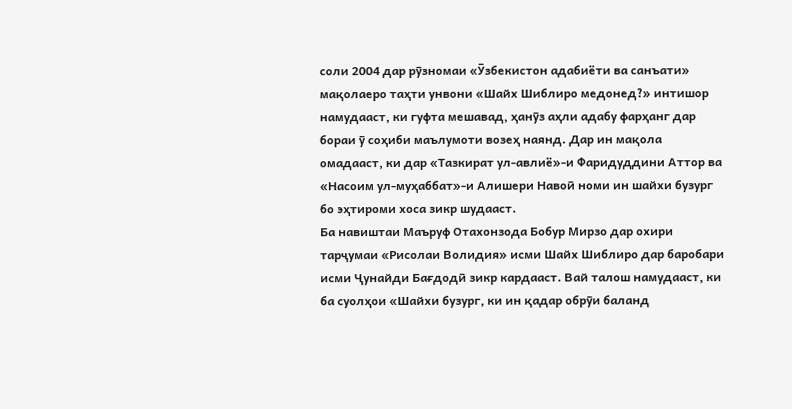соли 2004 дар рӯзномаи «Ӯзбекистон адабиёти ва санъати» мақолаеро таҳти унвони «Шайх Шиблиро медонед?» интишор намудааст, ки гуфта мешавад, ҳанӯз аҳли адабу фарҳанг дар бораи ӯ соҳиби маълумоти возеҳ наянд. Дар ин мақола омадааст, ки дар «Тазкират ул-авлиё»-и Фаридуддини Аттор ва «Насоим ул-муҳаббат»-и Алишери Навоӣ номи ин шайхи бузург бо эҳтироми хоса зикр шудааст.
Ба навиштаи Маъруф Отахонзода Бобур Мирзо дар охири тарҷумаи «Рисолаи Волидия» исми Шайх Шиблиро дар баробари исми Ҷунайди Бағдодӣ зикр кардааст. Вай талош намудааст, ки ба суолҳои «Шайхи бузург, ки ин қадар обрӯи баланд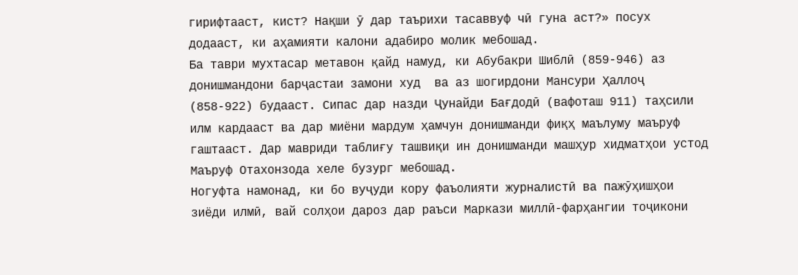гирифтааст, кист? Нақши ӯ дар таърихи тасаввуф чӣ гуна аст?» посух додааст, ки аҳамияти калони адабиро молик мебошад.
Ба таври мухтасар метавон қайд намуд, ки Абубакри Шиблӣ (859-946) аз донишмандони барҷастаи замони худ  ва аз шогирдони Мансури Ҳаллоҷ (858-922) будааст. Сипас дар назди Ҷунайди Бағдодӣ (вафоташ 911) таҳсили илм кардааст ва дар миёни мардум ҳамчун донишманди фиқҳ маълуму маъруф гаштааст. Дар мавриди таблиғу ташвиқи ин донишманди машҳур хидматҳои устод Маъруф Отахонзода хеле бузург мебошад.
Ногуфта намонад, ки бо вуҷуди кору фаъолияти журналистӣ ва пажӯҳишҳои зиёди илмӣ, вай солҳои дароз дар раъси Маркази миллӣ-фарҳангии тоҷикони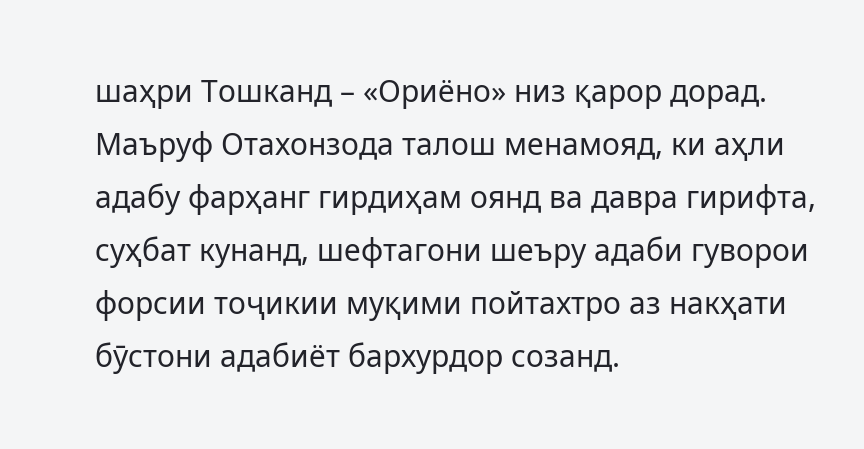шаҳри Тошканд – «Ориёно» низ қарор дорад. Маъруф Отахонзода талош менамояд, ки аҳли адабу фарҳанг гирдиҳам оянд ва давра гирифта, суҳбат кунанд, шефтагони шеъру адаби гуворои форсии тоҷикии муқими пойтахтро аз накҳати бӯстони адабиёт бархурдор созанд.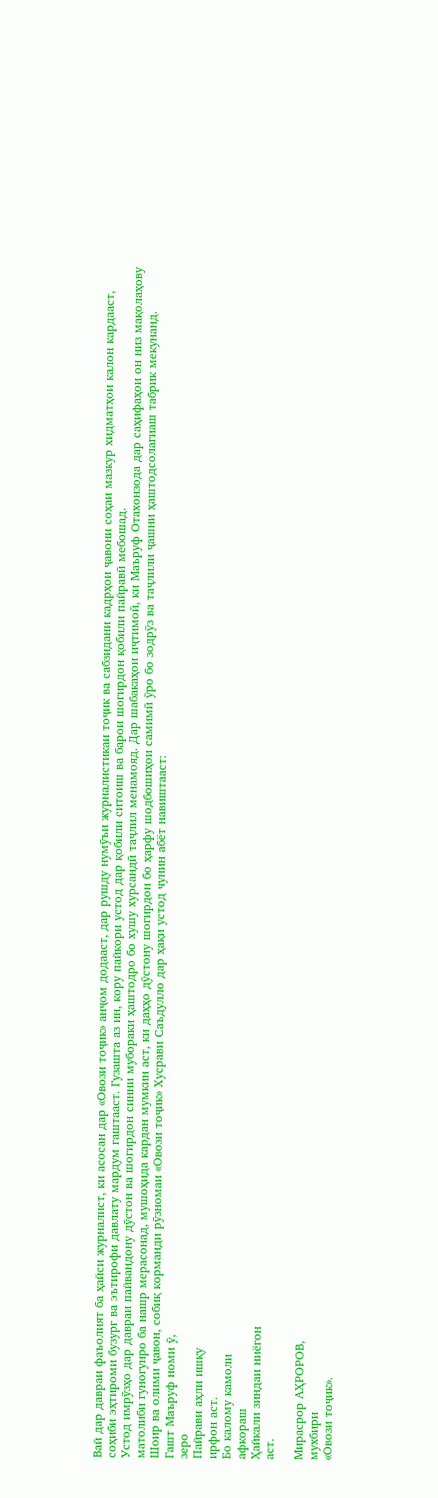Вай дар давраи фаъолият ба ҳайси журналист, ки асосан дар «Овози тоҷик» анҷом додааст, дар рушду нумӯъи журналистикаи тоҷик ва сабзидани кадрҳои ҷавони соҳаи мазкур хидматҳои калон кардааст, соҳиби эҳтироми бузург ва эътирофи давлату мардум гаштааст. Гузашта аз ин, кору пайкори устод дар қобили ситоиш ва барои шогирдон қобили пайравӣ мебошад.
Устод имрӯзҳо дар давраи пайвандону дӯстон ва шогирдон синни мубораки ҳаштодро бо хушу хурсандӣ таҷлил менамояд. Дар шабакаҳои иҷтимоӣ, ки Маъруф Отахонзода дар саҳифаҳои он низ мақолаҳову матолиби гуногунро ба нашр мерасонад, мушоҳида кардан мумкин аст, ки даҳҳо дӯстону шогирдон бо ҳарфу шодбошиҳои самимӣ ӯро бо зодрӯз ва таҷлили ҷашни ҳаштодсолагиаш табрик мекунанд.
Шоир ва олими ҷавон, собиқ корманди рӯзномаи «Овози тоҷик» Хусрави Саъдулло дар ҳақи устод чунин абёт навиштааст:
Гашт Маъруф номи ӯ,
зеро
Пайрави аҳли ишқу
ирфон аст.
Бо калому камоли
афкораш
Ҳайкали зиндаи ниёгон
аст.

Мирасрор АҲРОРОВ,
мухбири
«Овози тоҷик».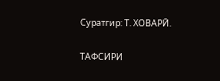Суратгир: Т. ХОВАРӢ.

ТАФСИРИ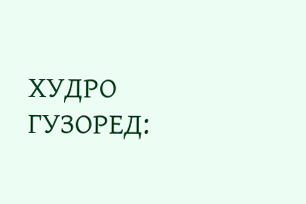ХУДРО ГУЗОРЕД: